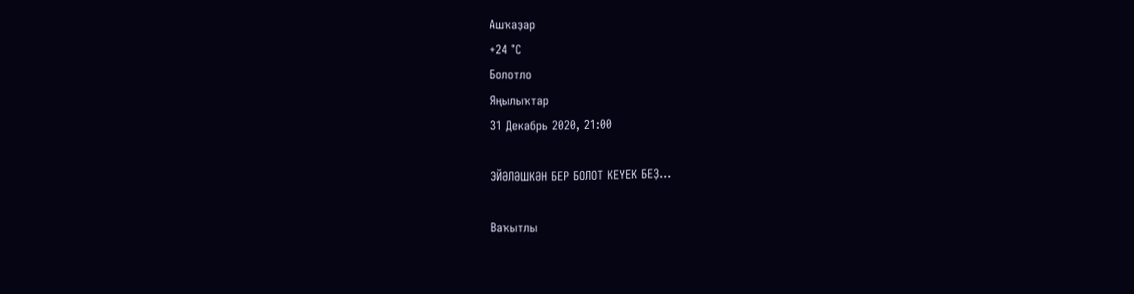Ашҡаҙар
+24 °С
Болотло
Яңылыҡтар
31 Декабрь 2020, 21:00

ЭЙӘЛӘШКӘН БЕР БОЛОТ КЕҮЕК БЕҘ...

Ваҡытлы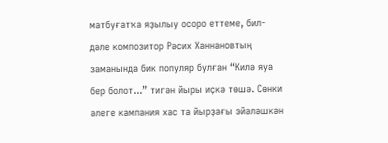матбуғатҡа яҙылыу осоро еттеме, бил-дәле композитор Рәсих Ханнановтың заманында бик популяр булған “Килә яуа бер болот...” тигән йыры иҫкә төшә. Сөнки әлеге кампания хас та йырҙағы эйәләшкән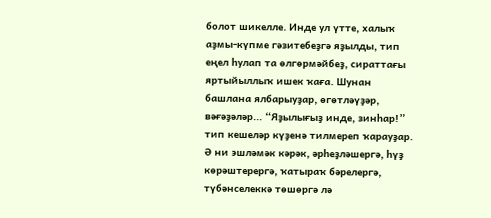болот шикелле. Инде ул үтте, халыҡ аҙмы-күпме гәзитебеҙгә яҙылды, тип еңел һулап та өлгөрмәйбеҙ, сираттағы яртыйыллыҡ ишек ҡаға. Шунан башлана ялбарыуҙар, өгөтләүҙәр, вәғәҙәләр... “Яҙылығыҙ инде, зинһар!” тип кешеләр күҙенә тилмереп ҡарауҙар. Ә ни эшләмәк кәрәк, әрһеҙләшергә, һүҙ көрәштерергә, ҡатыраҡ бәрелергә, түбәнселеккә төшөргә лә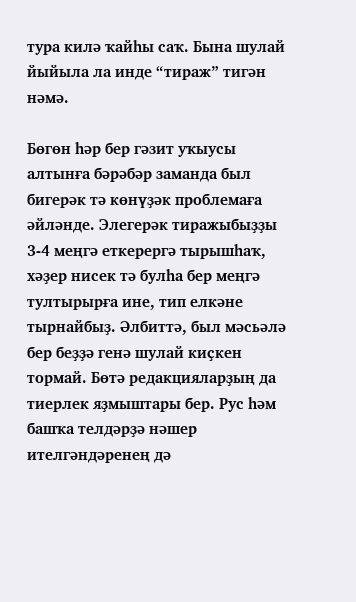тура килә ҡайһы саҡ. Бына шулай йыйыла ла инде “тираж” тигән нәмә.

Бөгөн һәр бер гәзит уҡыусы алтынға бәрәбәр заманда был бигерәк тә көнүҙәк проблемаға әйләнде. Элегерәк тиражыбыҙҙы 3-4 меңгә еткерергә тырышһаҡ, хәҙер нисек тә булһа бер меңгә тултырырға ине, тип елкәне тырнайбыҙ. Әлбиттә, был мәсьәлә бер беҙҙә генә шулай киҫкен тормай. Бөтә редакцияларҙың да тиерлек яҙмыштары бер. Рус һәм башҡа телдәрҙә нәшер ителгәндәренең дә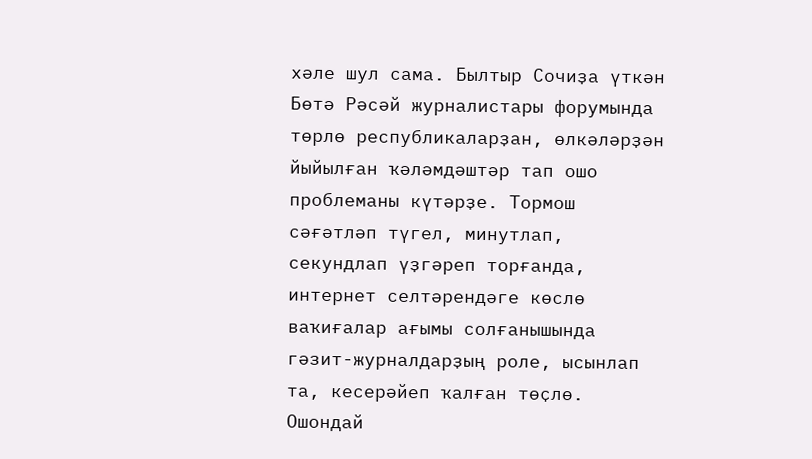хәле шул сама. Былтыр Сочиҙа үткән Бөтә Рәсәй журналистары форумында төрлө республикаларҙан, өлкәләрҙән йыйылған ҡәләмдәштәр тап ошо проблеманы күтәрҙе. Тормош сәғәтләп түгел, минутлап, секундлап үҙгәреп торғанда, интернет селтәрендәге көслө ваҡиғалар ағымы солғанышында гәзит-журналдарҙың роле, ысынлап та, кесерәйеп ҡалған төҫлө. Ошондай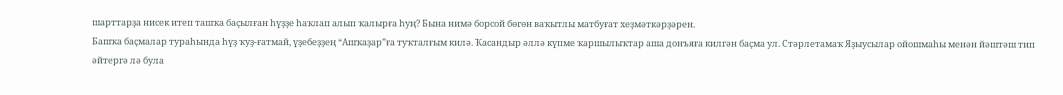шарттарҙа нисек итеп ташҡа баҫылған һүҙҙе һаҡлап алып ҡалырға һуң? Бына нимә борсой бөгөн ваҡытлы матбуғат хеҙмәткәрҙәрен.
Башҡа баҫмалар тураһында һүҙ ҡуҙ-ғатмай, үҙебеҙҙең “Ашҡаҙар”ға туҡталғым килә. Ҡасандыр әллә күпме ҡаршылыҡтар аша донъяға килгән баҫма ул. Стәрлетамаҡ Яҙыусылар ойошмаһы менән йәштәш тип әйтергә лә була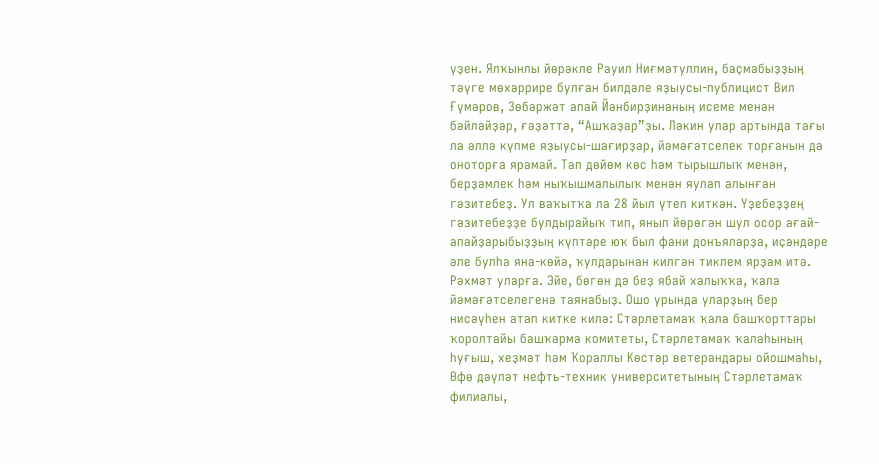үҙен. Ялҡынлы йөрәкле Рауил Ниғмәтуллин, баҫмабыҙҙың тәүге мөхәррире булған билдәле яҙыусы-публицист Вил Ғүмәров, Зөбәржәт апай Йәнбирҙинаның исеме менән бәйләйҙәр, ғәҙәттә, “Ашҡаҙар”ҙы. Ләкин улар артында тағы ла әллә күпме яҙыусы-шағирҙар, йәмәғәтселек торғанын да оноторға ярамай. Тап дөйөм көс һәм тырышлыҡ менән, берҙәмлек һәм ныҡышмалылыҡ менән яулап алынған гәзитебеҙ. Ул ваҡытҡа ла 28 йыл үтеп киткән. Үҙебеҙҙең гәзитебеҙҙе булдырайыҡ тип, янып йөрөгән шул осор ағай-апайҙарыбыҙҙың күптәре юҡ был фани донъяларҙа, иҫәндәре әле булһа яна-көйә, ҡулдарынан килгән тиклем ярҙам итә. Рәхмәт уларға. Эйе, бөгөн дә беҙ ябай халыҡҡа, ҡала йәмәғәтселегенә таянабыҙ. Ошо урында уларҙың бер нисәүһен атап китке килә: Стәрлетамаҡ ҡала башҡорттары ҡоролтайы башҡарма комитеты, Стәрлетамаҡ ҡалаһының һуғыш, хеҙмәт һәм Ҡораллы Көстәр ветерандары ойошмаһы, Өфө дәүләт нефть-техник университетының Стәрлетамаҡ филиалы,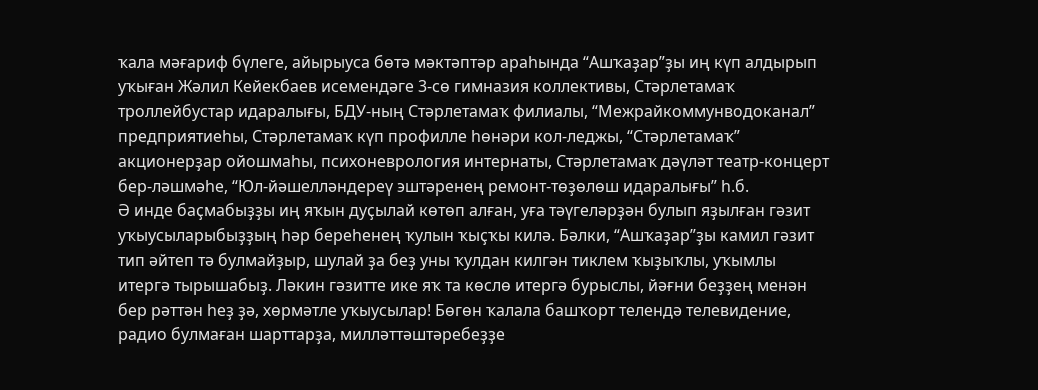ҡала мәғариф бүлеге, айырыуса бөтә мәктәптәр араһында “Ашҡаҙар”ҙы иң күп алдырып уҡыған Жәлил Кейекбаев исемендәге 3-сө гимназия коллективы, Стәрлетамаҡ троллейбустар идаралығы, БДУ-ның Стәрлетамаҡ филиалы, “Межрайкоммунводоканал” предприятиеһы, Стәрлетамаҡ күп профилле һөнәри кол-леджы, “Стәрлетамаҡ” акционерҙар ойошмаһы, психоневрология интернаты, Стәрлетамаҡ дәүләт театр-концерт бер-ләшмәһе, “Юл-йәшелләндереү эштәренең ремонт-төҙөлөш идаралығы” һ.б.
Ә инде баҫмабыҙҙы иң яҡын дуҫылай көтөп алған, уға тәүгеләрҙән булып яҙылған гәзит уҡыусыларыбыҙҙың һәр береһенең ҡулын ҡыҫҡы килә. Бәлки, “Ашҡаҙар”ҙы камил гәзит тип әйтеп тә булмайҙыр, шулай ҙа беҙ уны ҡулдан килгән тиклем ҡыҙыҡлы, уҡымлы итергә тырышабыҙ. Ләкин гәзитте ике яҡ та көслө итергә бурыслы, йәғни беҙҙең менән бер рәттән һеҙ ҙә, хөрмәтле уҡыусылар! Бөгөн ҡалала башҡорт телендә телевидение, радио булмаған шарттарҙа, милләттәштәребеҙҙе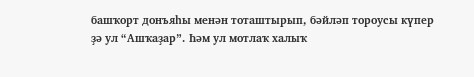башҡорт донъяһы менән тоташтырып, бәйләп тороусы күпер ҙә ул “Ашҡаҙар”. Һәм ул мотлаҡ халыҡ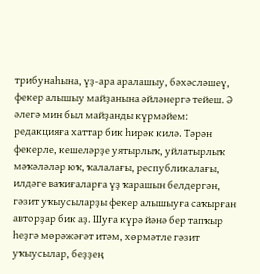трибунаһына, үҙ-ара аралашыу, бәхәсләшеү, фекер алышыу майҙанына әйләнергә тейеш. Ә әлегә мин был майҙанды күрмәйем: редакцияға хаттар бик һирәк килә. Тәрән фекерле, кешеләрҙе уятырлыҡ, уйлатырлыҡ мәҡәләләр юҡ, ҡалалағы, республикалағы, илдәге ваҡиғаларға үҙ ҡарашын белдергән, гәзит уҡыусыларҙы фекер алышыуға саҡырған авторҙар бик аҙ. Шуға күрә йәнә бер тапҡыр һеҙгә мөрәжәғәт итәм, хөрмәтле гәзит уҡыусылар, беҙҙең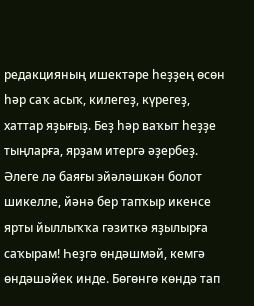редакцияның ишектәре һеҙҙең өсөн һәр саҡ асыҡ, килегеҙ, күрегеҙ, хаттар яҙығыҙ. Беҙ һәр ваҡыт һеҙҙе тыңларға, ярҙам итергә әҙербеҙ.
Әлеге лә баяғы эйәләшкән болот шикелле, йәнә бер тапҡыр икенсе ярты йыллыҡҡа гәзиткә яҙылырға саҡырам! Һеҙгә өндәшмәй, кемгә өндәшәйек инде. Бөгөнгө көндә тап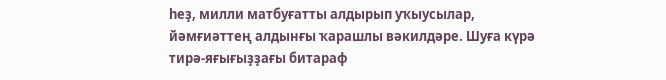һеҙ, милли матбуғатты алдырып уҡыусылар, йәмғиәттең алдынғы ҡарашлы вәкилдәре. Шуға күрә тирә-яғығыҙҙағы битараф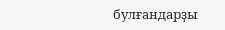булғандарҙы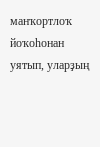манҡортлоҡ йоҡоһонан уятып, уларҙың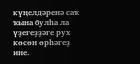күңелдәренә саҡ ҡына булһа ла үҙегеҙҙәге рух көсөн өрһәгеҙ ине.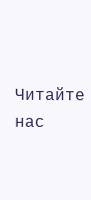Читайте нас